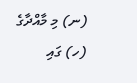(ނ) މި މާއްދާގެ (ހ) ގައި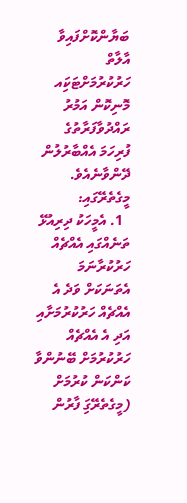ބަޔާންކޮށްފައިވާ އާލާތް ހަރުކުރުމަށްޓަކަިއ މޮނިކޮން އަމުރު ރައްދުވާފަރާތުގެ ފުރިހަމަ އެއްބާރުލުން ދޭންވާނެއެވެ. މީގެތެރޭގައި:
  1. އެމީހަކު ދިރިއުޅޭ ތަނެއްގައި އެއްޗެއް ހަރުކުރާނަމަ އެތަނަކަށް ވަދެ އެ އެއްޗެއް ހަރުކުރުމަށާއި އަދި އެ އެއްޗެއް ހަރުކުރުމަށް ބޭނުންވާ ކަންކަން ކުރުމަށް (މީގެތެރޭގަި ފާރުން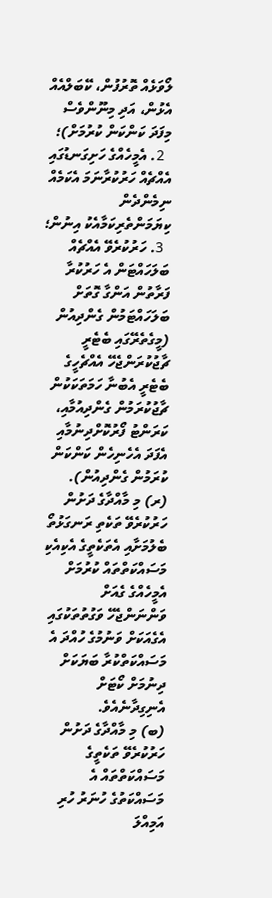ލޯވަޅެއް ތޮރުފުން، ކޭބަލްއެއް އެޅުން، އަދި މިނޫންވެސް މިފަދަ ކަންކަން ކުރުމަށް)؛
  2. އެމީހެއްގެ ހަށިގަނޑުގައި އެއްޗެއް ހަރުކުރާނަމަ އެކަމެއް ނިމެންދެން ކިޔަމަންތެރިކަމާއެކު އިނުން؛
  3. ހަރުކުރެވޭ އެއްޗެއް ބަލަހައްޓަން އެ ހަރުކުރާ ފަރާތުން އަންގާ ގޮތަށް ބަލަހައްޓަމުން ގެންދިއުން (މީގެތެރޭގައި ބެޓެރީ ޗާޖުކުރަންޖެހޭ އެއްޗެހީގެ ބެޓެރީ އެބުނާ ހަމަތަކަކުން ޗާޖުކުރަމުން ގެންދިއުމާއި، ކަރަންޓު ފޯރުކޮށްދިނުމާއި އެފަދަ އެހެނިހެން ކަންކަން ކުރަމުން ގެންދިއުން).
(ރ) މި މާއްދާގެ ދަށުން ހަރުކުރެވޭ ތަކެތި ރަނގަޅުތޯ ބެލުމަށާއި އެތަކެތީގެ އެކިއެކި މަސައްކަތްތައް ކުރުމަށް އެމީހެއްގެ ގެއަށް ވަންނަންޖެހޭ ވަގުތުތަކުގައި އެގެއަކަށް ވަނުމުގެ ހުއްދަ އެ މަސައްކަތްކުރާ ބަޔަކަށް ދިނުމަށް ކޯޓަށް އެނިގިދާނެއެވެ.
(ބ) މި މާއްދާގެ ދަށުން ހަރުކުރެވޭ ތަކެތީގެ މަސައްކަތްތައް އެ މަސައްކަތުގެ ހުނަރު ހުރި އަމިއްލަ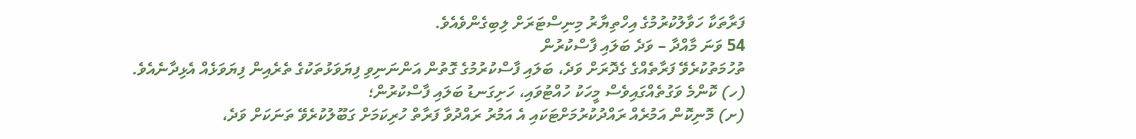ފަރާތަކާ ހަވާލުކުރުމުގެ އިހްތިޔާރު މިނިސްޓަރަށް ލިބިގެންވެއެވެ.
54 ވަނަ މާއްދާ – ވަދެ ބަލައި ފާސްކުރުން
ތުހުމަތުކުރެވޭ ފަރާތެއްގެ ގެދޮރަށް ވަދެ، ބަލައި ފާސްކުރުމުގެ ގޮތުން އަންނަނިވި ފިޔަވަޅުތަކުގެ ތެރެއިން ފިޔަވަޅެއް އެޅިދާނެއެވެ.
(ހ) ކޮންމެ ވަގުތެއްގައިވެސް މީހަކު ހުއްޓުވައި، ހަށިގަނޑު ބަލައި ފާސްކުރުން؛
(ށ) މޮނިކޮން އަމުރެއް ރައްދުކުރުމަށްޓަކައި އެ އަމުރު ރައްދުވާ ފަރާތް ހުރިކަމަށް ގަބޫލުކުރެވޭ ތަނަކަށް ވަދެ،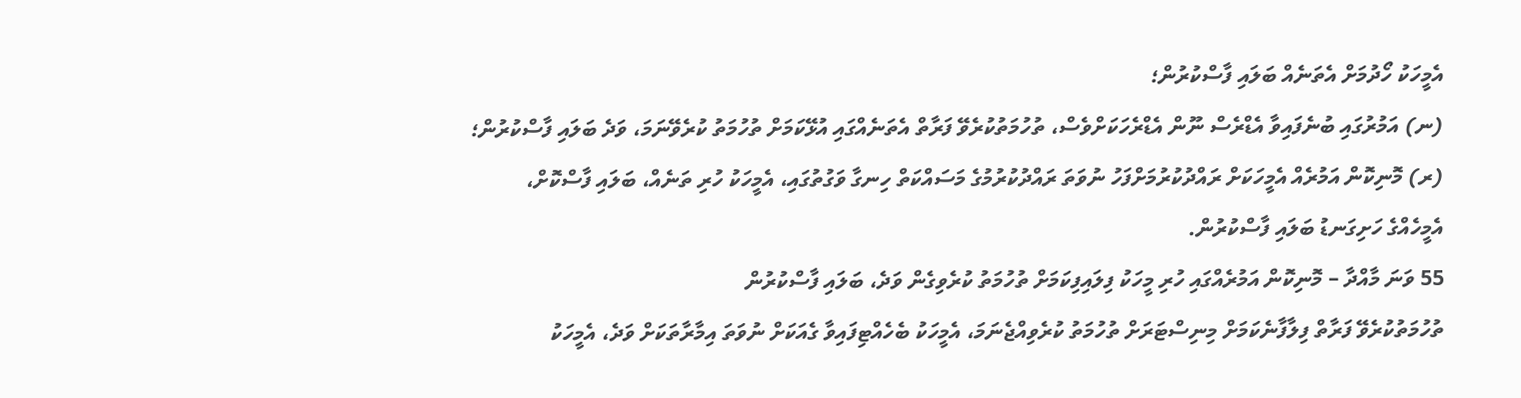އެމީހަކު ހޯދުމަށް އެތަނެއް ބަލައި ފާސްކުރުން؛
(ނ) އަމުރުގައި ބުނެފައިވާ އެޑްރެސް ނޫން އެޑްރެހަކަށްވެސް، ތުހުމަތުކުރެވޭ ފަރާތް އެތަނެއްގައި އުޅޭކަމަށް ތުހުމަތު ކުރެވޭނަމަ، ވަދެ ބަލައި ފާސްކުރުން؛
(ރ) މޮނިކޮން އަމުރެއް އެމީހަކަށް ރައްދުކުރުމަށްފަހު ނުވަތަ ރައްދުކުރުމުގެ މަސައްކަތް ހިނގާ ވަގުތުގައި، އެމީހަކު ހުރި ތަނެއް، ބަލައި ފާސްކޮށް، އެމީހެއްގެ ހަށިގަނޑު ބަލައި ފާސްކުރުން.
55 ވަނަ މާއްދާ – މޮނިކޮން އަމުރެއްގައި ހުރި މީހަކު ފިލައިފިކަމަށް ތުހުމަތު ކުރެވިގެން ވަދެ، ބަލައި ފާސްކުރުން
ތުހުމަތުކުރެވޭ ފަރާތް ފިލާފާނެކަމަށް މިނިސްޓަރަށް ތުހުމަތު ކުރެވިއްޖެނަމަ، އެމީހަކު ބެހެއްޓިފައިވާ ގެއަކަށް ނުވަތަ އިމާރާތަކަށް ވަދެ، އެމީހަކު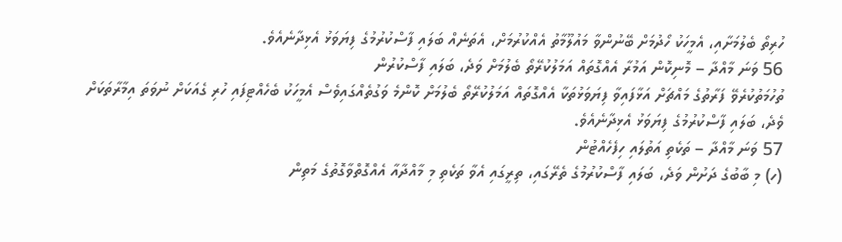ހުރިތޯ ބެލުމަށާއި، އެމީހަކު ހޯދުމަށް ބޭނުންވާ މައުލޫމާތު އެއްކުރުމަށް، އެތަނެއް ބަލައި ފާސްކުރުމުގެ ފިޔަވަޅު އެޅިދާނެއެވެ.
56 ވަނަ މާއްދާ – މޮނިކޮން އަމުރާ އެއްގޮތައް އަމަލުކުރޭތޯ ބެލުމަށް ވަދެ، ބަލައި ފާސްކުރުން
ތުހުމަތުކުރެވޭ ފަރާތުގެ މައްޗަށް އަޅާފައިވާ ފިޔަވަޅުތަކާ އެއްގޮތައް އަމަލުކުރޭތޯ ބެލުމަށް ކޮންމެ ވަގުތެއްގައިވެސް އެމީހަކު ބެހެއްޓިފައި ހުރި ގެއަކަށް ނުވަތަ އިމާރާތަކަށް ވެދެ، ބަލައި ފާސްކުރުމުގެ ފިޔަވަޅު އެޅިދާނެއެވެ.
57 ވަނަ މާއްދާ – ތަކެތި އަތުލައި ހިފެހެއްޓުން
(ހ) މި ބާބުގެ ދަށުން ވަދެ، ބަލައި ފާސްކުރުމުގެ ތެރޭގައި، ތިރީގައި އެވާ ތަކެތި މި މާއްދާއާ އެއްގޮތްވާގޮތުގެ މަތިން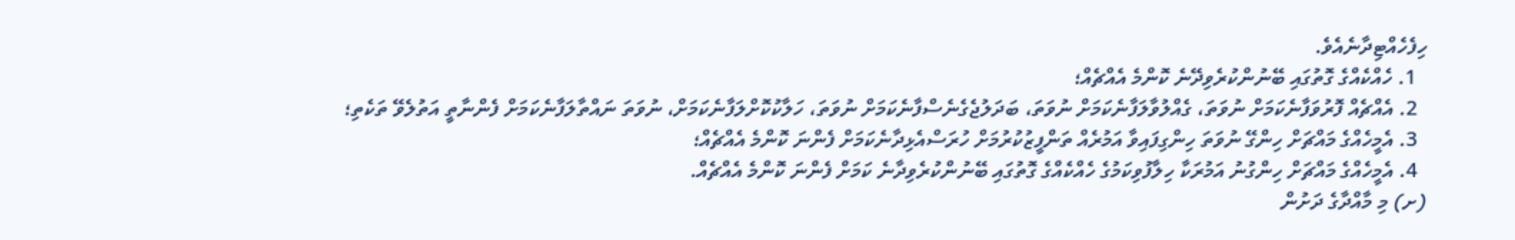ހިފެހެއްޓިދާނެއެވެ.
  1. ހެއްކެއްގެ ގޮތުގައި ބޭނުންކުރެވިދޭނެ ކޮންމެ އެއްޗެއް؛
  2. އެއްޗެއް ފޮރުވަފާނެކަމަށް ނުވަތަ، ގެއްލުވާލަފާނެކަމަށް ނުވަތަ، ބަދަލުޖެގެނެސްފާނެކަމަށް ނުވަތަ، ހަލާކުކޮށްލަފާނެކަމަށް، ނުވަތަ ނައްތާލަފާނެކަމަށް ފެންނާތީ އަތުލެވޭ ތަކެތި؛
  3. އެމީހެއްގެ މައްޗަށް ހިންގޭ ނުވަތަ ހިންގިފައިވާ އަމުރެއް ތަންފީޒުކުރުމަށް ހުރަސްއެޅިދާނެކަމަށް ފެންނަ ކޮންމެ އެއްޗެއް؛
  4. އެމީހެއްގެ މައްޗަށް ހިންގުނު އަމުރަކާ ހިލާފުވިކަމުގެ ހެއްކެއްގެ ގޮތުގައި ބޭނުންކުރެވިދާނެ ކަމަށް ފެންނަ ކޮންމެ އެއްޗެއް.
(ށ) މި މާއްދާގެ ދަށުން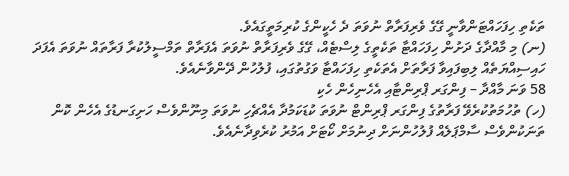ތަކެތި ހިފަހައްޓަންވާނީ ގޭގެ ވެރިފަރާތް ނުވަތަ ދެ ހެކީންގެ ކުރިމަތީގައެވެ.
(ނ) މި މާއްދާގެ ދަށުން ހިފަހައްޓާ ތަކެތީގެ ލިސްޓެއް، ގޭގެ ވެރިފަރާތް ނުވަތަ އެފަރާތް ތަމްސީލުކުރާ ފަރާތައް ނުވަތަ އެފަދަ ހައިސިއްޔަތެއް ލިބިފައިވާ ފަރާތަށް އެތަކެތި ހިފަހައްޓާ ވަގުތުގައި، ފުލުހުން ދޭންވާނެއެވެ.
58 ވަނަ މާއްދާ – ފިންގަރ ޕްރިންޓާއި އެހެނިހެން ހެކި
(ހ) ތުހުމަތުކުރެވޭ ފަރާތުގެ ފިންގަރ ޕްރިންޓް ނުވަތަ ކުޑަކަމުދާ އެއްޗެހި ނުވަތަ މިނޫންވެސް ހަށިގަނޑުގެ އެހެން ކޮން ތަނަކުންވެސް ސާމްޕަލެއް ފުލުހުންނަށް ދިނުމަށް ކޯޓަށް އަމުރު ކުރެވިދާނެއެވެ.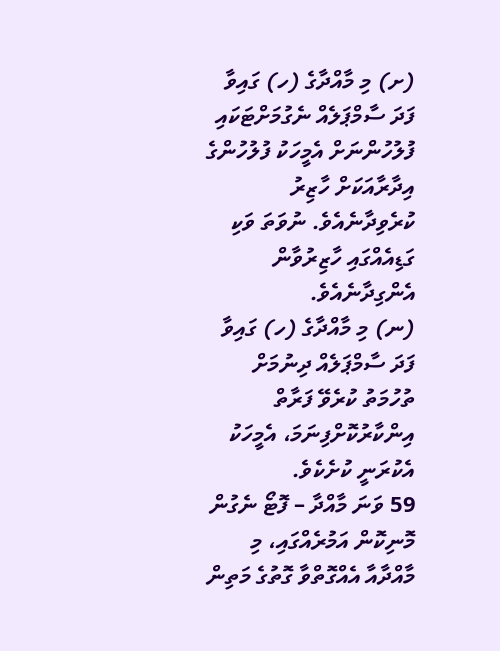(ށ) މި މާއްދާގެ (ހ) ގައިވާ ފަދަ ސާމްޕަލެއް ނެގުމަށްޓަކައި ފުލުހުންނަށް އެމީހަކު ފުލުހުންގެ އިދާރާއަކަށް ހާޒިރު ކުރެވިދާނެއެވެ. ނުވަތަ ވަކި ގަޑިއެއްގައި ހާޒިރުވާން އެންގިދާނެއެވެ.
(ނ) މި މާއްދާގެ (ހ) ގައިވާ ފަދަ ސާމްޕަލެއް ދިނުމަށް ތުހުމަތު ކުރެވޭ ފަރާތް އިންކާރުކޮށްފިނަމަ، އެމީހަކު އެކުރަނީ ކުށެކެވެ.
59 ވަނަ މާއްދާ – ފޮޓޯ ނެގުން
މޮނިކޮން އަމުރެއްގައި، މި މާއްދާއާ އެއްގޮތްވާ ގޮތުގެ މަތިން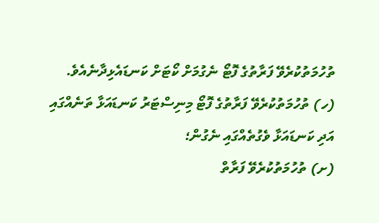ތުހުމަތުކުރެވޭ ފަރާތުގެ ފޮޓޯ ނެގުމަށް ކޯޓަށް ކަނޑައެޅިދާނެއެވެ.
(ހ) ތުހުމަތުކުރެވޭ ފަރާތުގެ ފޮޓޯ މިނިސްޓަރު ކަނޑައަޅާ ތަނެއްގައި އަދި ކަނޑައަޅާ ވެގުތެއްގައި ނެގުން؛
(ށ) ތުހުމަތުކުރެވޭ ފަރާތް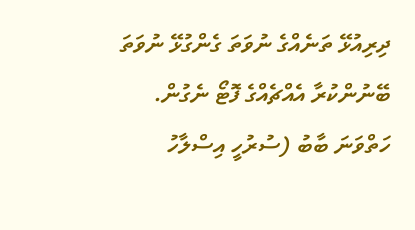ދިރިއުޅޭ ތަނެއްގެ ނުވަތަ ގެންގުޅޭ ނުވަތަ ބޭނުންކުރާ އެއްޗެއްގެ ފޮޓޯ ނެގުން.
ހަތްވަނަ ބާބު (ސުރުހީ އިސްލާހު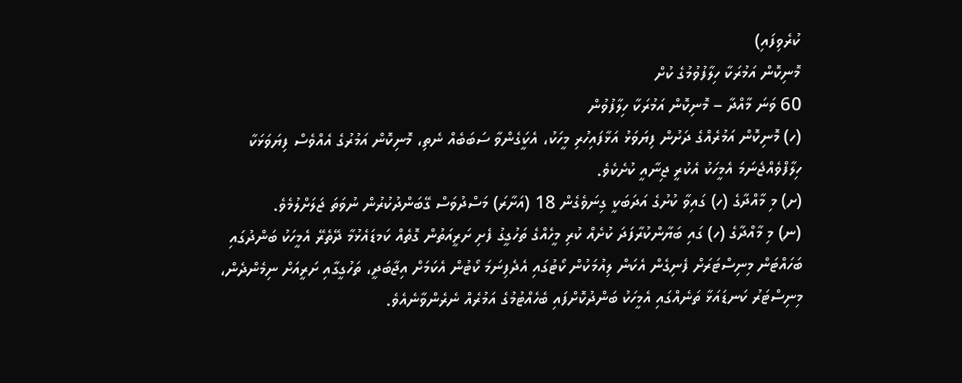ކުރެވިފައި)
މޮނިކޮން އަމުރަކާ ހިލާފުވުމުގެ ކުށް
60 ވަނަ މާއްދާ – މޮނިކޮން އަމުރަކާ ހިލާފުވުން
(ހ) މޮނިކޮން އަމުރެއްގެ ދަށުން ފިޔަވަޅު އަޅާފައިހުރި މީހަކު، އެކަީގެންވާ ސަބަބެއް ނެތި، މޮނިކޮން އަމުރުގެ އެއްވެސް ފިޔަވަޅަކާ ހިލާފްވެއްޖެނަމަ އެމީހަކު އެކުރީ ޖިނާއީ ކުށެކެވެ.
(ށ) މި މާއްދާގެ (ހ) ގައިވާ ކުށުގެ އަދަބަކީ ގިނަވެގެން 18 (އަށާރަ) މަސްދުވަސް ގޭބަންދުކުރުން ނުވަތަ ޖަލަށްލުމެވެ.
(ނ) މި މާއްދާގެ (ހ) ގައި ބަޔާންކުރާފަދަ ކުށެއް ކުރި މީހެއްގެ ތަހުގީގު ފެށި ށަރީއަތުން ގޮތެއް ކަމޑައެޅުމާ ދޭތެރޭ އެމީހަކު ބަންދުގައި ބަހައްޓަން މިނިސްޓަރަށް ފެނިގެން އެކަން ލިއުމަކުން ކޯޓުގައި އެދެފިނަމަ ކޯޓުން އެކަމަށް އިޖާބަދީ، ތަހުގީގާއި ށަރީއަށް ނިމެންދެން، މިނިސްޓަރު ކަނޑައަޅާ ތަނެއްގައި އެމީހަކު ބަންދުކޮށްފައި ބެހެއްޓުމުގެ އަމުރެއް ނެރެންވާނެއެވެ.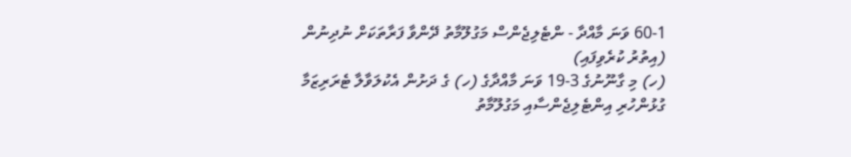60-1 ވަނަ މާއްދާ - ންޓެލިޖެންސް މަގުލޫމާތު ދޭންވާ ފަރާތަކަށް ނުދިނުން (އިތުރު ކުރެވިފައި)
(ހ) މި ގާނޫނުގެ 3-19 ވަނަ މާއްދާގެ (ހ) ގެ ދަށުން އެކުލަވާލާ ޓެރަރިޒަމާ ގުޅުންހުރި އިންޓެލިޖެންސާއި މަގުލޫމާތު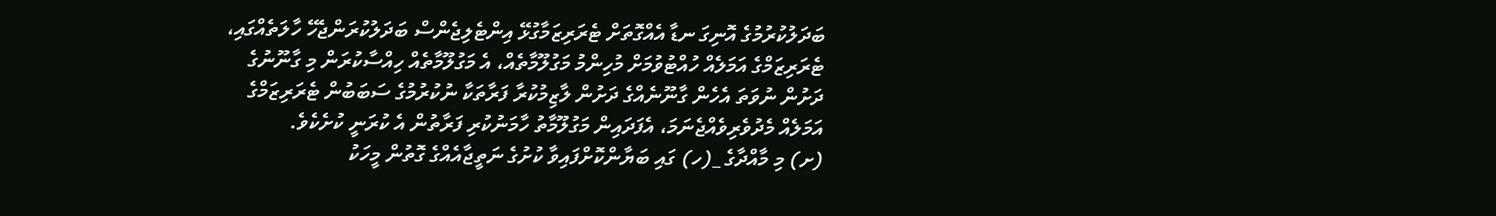ބަދަލުކުރުމުގެ އޮނިގަ ނޑާ އެއްގޮތަށް ޓެރަރިޒަމާގުޅޭ އިންޓެލިޖެންސް ބަދަލުކުރަންޖެހޭ ހާލަތެއްގައި، ޓެރަރިޒަމްގެ އަމަލެއް ހުއްޓުވުމަށް މުހިންމު މަގުލޫމާތެއް، އެ މަގުލޫމާތެއް ހިއްސާކުރަން މި ގާނޫނުގެ ދަށުން ނުވަތަ އެހެން ގާނޫނެއްގެ ދަށުން ލާޒިމުކުރާ ފަރާތަކާ ނުކުރުމުގެ ސަބަބުން ޓެރަރިޒަމްގެ އަމަލެއް މެދުވެރިވެއްޖެނަމަ، އެފަދައިން މަގުލޫމާތު ހާމަނުކުރި ފަރާތުން އެ ކުރަނީ ކުށެކެވެ.
(ށ) މި މާއްދާގެ _(ހ) ގައި ބަޔާންކޮށްފައިވާ ކުށުގެ ނަތީޖާއެއްގެ ގޮތުން މީހަކު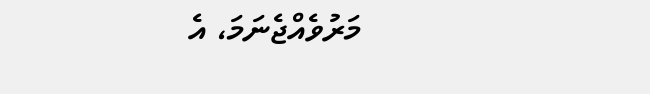މަރުވެއްޖެނަމަ، އެ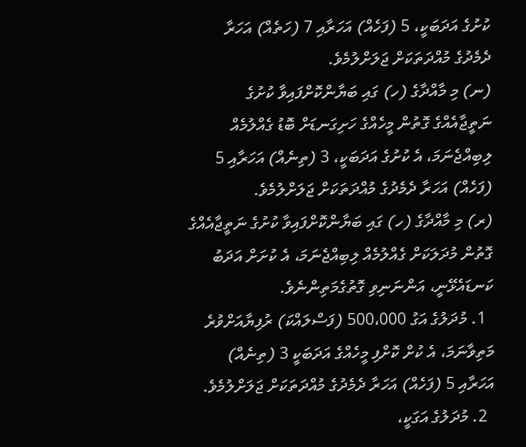ކުށުގެ އަދަބަކީ، 5 (ފަހެއް) އަހަރާއި 7 (ހަތެއް) އަހަރާ ދެމެދުގެ މުއްދަތަކަށް ޖަލަށްލުމެވެ.
(ނ) މި މާއްދާގެ (ހ) ގައި ބަޔާންކޮށްފައިވާ ކުށުގެ ނަތީޖާއެއްގެ ގޮތުން މީހެއްގެ ހަށިގަނޑަށް ބޮޑު ގެއްލުމެއް ލިބިއްޖެނަމަ، އެ ކުށުގެ އަދަބަކީ، 3 (ތިނެއް) އަހަރާއި 5 (ފަހެއް) އަހަރާ ދެމެދުގެ މުއްދަތަކަށް ޖަލަށްލުމެވެ.
(ރ) މި މާއްދާގެ (ހ) ގައި ބަޔާންކޮށްފައިވާ ކުށުގެ ނަތީޖާއެއްގެ ގޮތުން މުދަލަކަށް ގެއްލުމެއް ލިބިއްޖެނަމަ، އެ ކުށަށް އަދަބު ކަނޑައެޅޭނީ، އަންނަނިވި ގޮތުގެމަތިންނެވެ.
  1. މުދަލުގެ އަގު 500،000 (ފަސްލައްކަ) ރުފިޔާއަށްވުރެ މަތިވާނަމަ، އެ ކުށް ކޮށްފި މީހެއްގެ އަދަބަކީ 3 (ތިނެއް) އަހަރާއި 5 (ފަހެއް) އަހަރާ ދެމެދުގެ މުއްދަތަކަށް ޖަލަށްލުމެވެ.
  2. މުދަލުގެ އަގަކީ،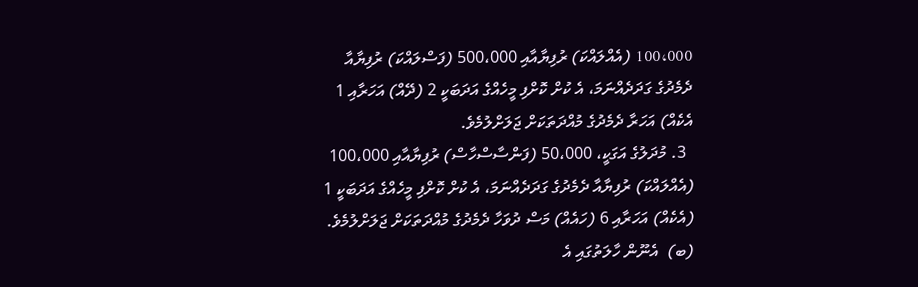100،000 (އެއްލައްކަ) ރުފިޔާއާއި 500،000 (ފަސްލައްކަ) ރުފިޔާއާ ދެމެދުގެ ގަދަދެއްނަމަ، އެ ކުށް ކޮށްފި މީހެއްގެ އަދަބަކީ 2 (ދޭއް) އަހަރާއި 1  އެކެއް) އަހަރާ ދެމެދުގެ މުއްދަތަކަށް ޖަލަށްލުމެވެ.
  3. މުދަލުގެ އަގަކީ، 50،000 (ފަންސާސްހާސް) ރުފިޔާއާއި 100،000 (އެއްލައްކަ) ރުފިޔާއާ ދެމެދުގެ ގަދަދެއްނަމަ، އެ ކުށް ކޮށްފި މީހެއްގެ އަދަބަކީ 1 (އެކެއް) އަހަރާއި 6 (ހައެއް) މަސް ދުވަހާ ދެމެދުގެ މުއްދަތަކަށް ޖަލަށްލުމެވެ.
(ބ)  އެނޫން ހާލަތުގައި އެ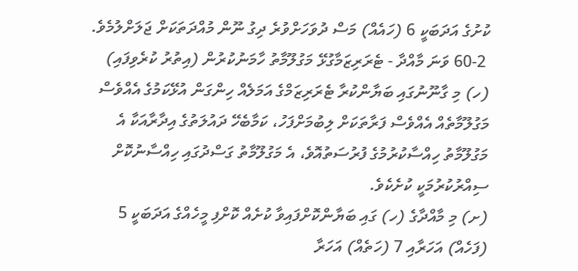ކުށުގެ އަދަބަކީ 6 (ހައެއް) މަސް ދުވަހަށްވުރެ ދިގު ނޫން މުއްދަތަކަށް ޖަލަށްލުމެވެ.
 60-2 ވަނަ މާއްދާ - ޓެރަރިޒަމާގުޅޭ މަގުލޫމާތު ހާމަނުކުރުން (އިތުރު ކުރެވިފައި)
(ހ) މި ގާނޫނުގައި ބަޔާންކުރާ ޓެރަރިޒަމްގެ އަމަލެއް ހިންގަން އުޅޭކަމުގެ އެއްވެސް މަގުލޫމާތެއް އެއްވެސް ފަރާތަކަށް ލިބުމަށްފަހު، ކަމާބެހޭ ދައުލަތުގެ އިދާރާއަކާ އެ މަގުލޫމާތު ހިއްސާކުރުމުގެ ފުރުސަތުއޮވެ، އެ މަގުލޫމާތު ގަސްދުގައި ހިއްސާނުކޮށް ސިއްރުކުރުމަކީ ކުށެކެވެ.
(ށ) މި މާއްދާގެ (ހ) ގައި ބަޔާންކޮށްފައިވާ ކުށެއް ކޮށްފި މީހެއްގެ އަދަބަކީ 5 (ފަހެއް) އަހަރާއި 7 (ހަތެއް) އަހަރާ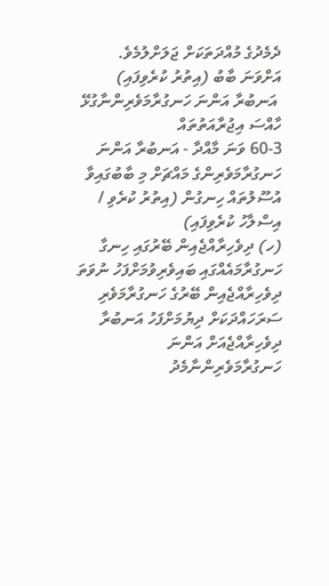ދެމެދުގެ މުއްދަތަކަށް ޖަލަށްލުމެވެ.
އަށްވަނަ ބާބު (އިތުރު ކުރެވިފައި)
 އަނބުރާ އަންނަ ހަނގުރާމަވެރިންނާގުޅޭ ހާއްސަ އިޖުރާއަތުތައް
60-3 ވަނަ މާއްދާ - އަނބުރާ އަންނަ ހަނގުރާމަވެރިންގެ މައްޗަށް މި ބާބުގައިވާ އުސޫލުތައް ހިނގުން (އިތުރު ކުރެވި / އިސްލާހު ކުރެވިފައި)
(ހ) ދިވެހިރާއްޖެއިން ބޭރުގައި ހިނގާ ހަނގުރާމައެއްގައި ބައިވެރިވުމަށްފަހު ނުވަތަ ދިވެހިރާއްޖެއިން ބޭރުގެ ހަނގުރާމަވެރި ސަރަހައްދަކަށް ދިޔުމަށްފަހު އަނބުރާ ދިވެހިރާއްޖެއަށް އަންނަ ހަނގުރާމަވެރިންނާމެދު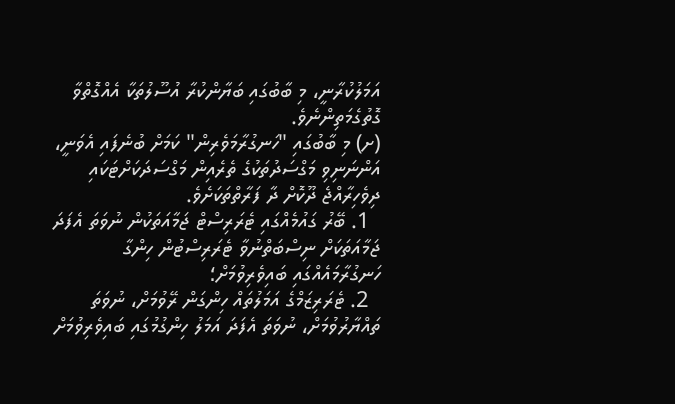އަމަލުކުރާނީ، މި ބާބުގައި ބަޔާންކުރާ އުސޫލުތަކާ އެއްގޮތްވާ ގޮތުގެމަތިންނެވެ.
(ށ) މި ބާބުގައި "ހަނގުރާމަވެރިން" ކަމަށް ބުނެފައި އެވަނީ، އަންނަނިވި މަގްސަދުތަކުގެ ތެރެއިން މަގްސަދަކަށްޓަކައި ދިވެހިރާއްޖެ ދޫކޮށް ދާ ފަރާތްތަކަށެވެ.
  1. ބޭރު ގައުމެއްގައި ޓެރަރިސްޓް ޖަމާއަތަކުން ނުވަތަ އެފަދަ ޖަމާއަތަކަށް ނިސްބަތްނުވާ ޓެރަރިސްޓުން ހިންގާ ހަނގުރާމައެއްގައި ބައިވެރިވުމަށް؛
  2. ޓެރަރިޒަމްގެ އަމަލުތައް ހިންގަން ރޭވުމަށް، ނުވަތަ ތައްޔާރުވުމަށް، ނުވަތަ އެފަދަ އަމަލު ހިންގުމުގައި ބައިވެރިވުމަށް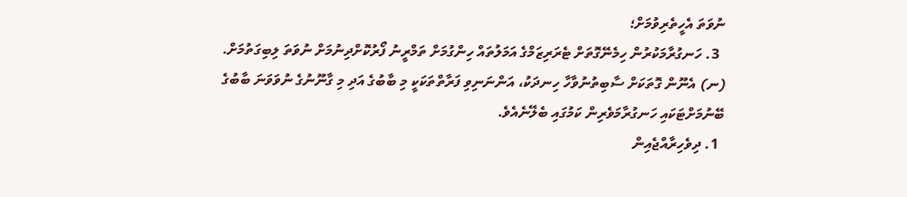ނުވަތަ އެހީތެރިވުމަށް؛
  3. ހަނގުރާމަކުރުން ހިމެނޭގޮތަށް ޓެރަރިޒަމްގެ އަމަލުތައް ހިންގުމަށް ތަމްރީނު ފޯރުކޮށްދިނުމަށް ނުވަތަ ލިބިގަތުމަށް.
(ނ) އެނޫން ގޮތަކަށް ސާބިތުނުވާހާ ހިނދަކު، އަންނަނިވި ފަރާތްތަކަކީ މި ބާބުގެ އަދި މި ގާނޫނުގެ ނުވަވަނަ ބާބުގެ ބޭނުމަށްޓަކައި ހަނގުރާމަވެރިން ކަމުގައި ބެލޭނެއެވެ.
  1. ދިވެހިރާއްޖެއިން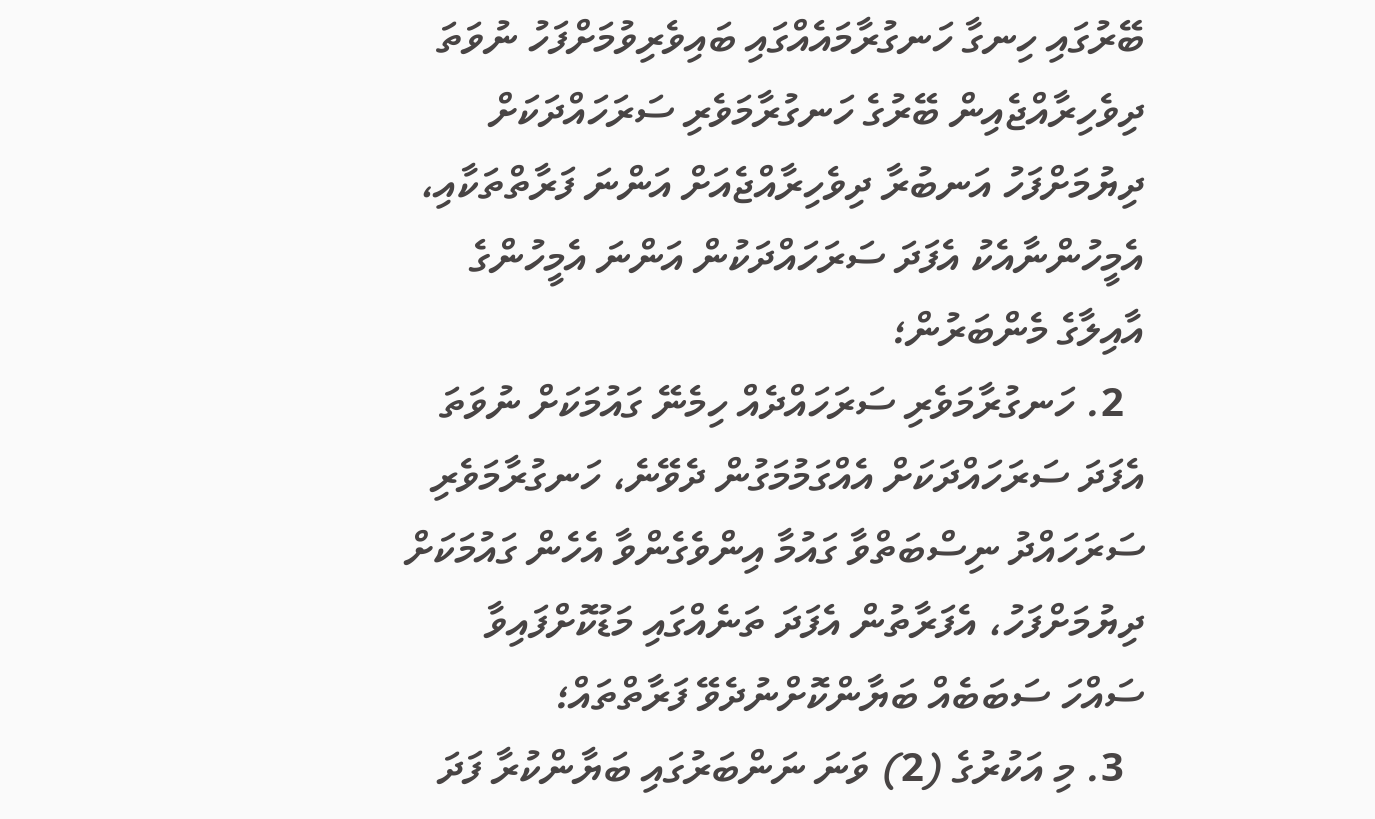ބޭރުގައި ހިނގާ ހަނގުރާމައެއްގައި ބައިވެރިވުމަށްފަހު ނުވަތަ ދިވެހިރާއްޖެއިން ބޭރުގެ ހަނގުރާމަވެރި ސަރަހައްދަކަށް ދިޔުމަށްފަހު އަނބުރާ ދިވެހިރާއްޖެއަށް އަންނަ ފަރާތްތަކާއި، އެމީހުންނާއެކު އެފަދަ ސަރަހައްދަކުން އަންނަ އެމީހުންގެ އާއިލާގެ މެންބަރުން؛
  2. ހަނގުރާމަވެރި ސަރަހައްދެއް ހިމެނޭ ގައުމަކަށް ނުވަތަ އެފަދަ ސަރަހައްދަކަށް އެއްގަމުމަގުން ދެވޭނެ، ހަނގުރާމަވެރި ސަރަހައްދު ނިސްބަތްވާ ގައުމާ އިންވެގެންވާ އެހެން ގައުމަކަށް ދިޔުމަށްފަހު، އެފަރާތުން އެފަދަ ތަނެއްގައި މަޑުކޮށްފައިވާ ސައްހަ ސަބަބެއް ބަޔާންކޮށްނުދެވޭ ފަރާތްތައް؛
  3. މި އަކުރުގެ (2) ވަނަ ނަންބަރުގައި ބަޔާންކުރާ ފަދަ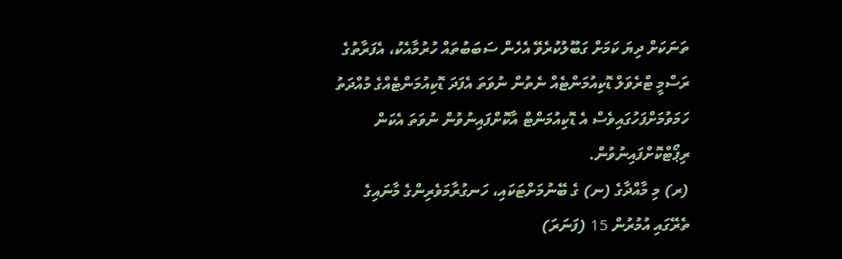ތަނަކަށް ދިޔަ ކަމަށް ގަބޫލުކުރެވޭ އެހެން ސަބަބުތައް ހުރުމާއެކު، އެފަރާތުގެ ރަސްމީ ޓްރެވަލް ޑޮކިއުމަންޓެއް ނެތުން ނުވަތަ އެފަދަ ޑޮކިއުމަންޓެއްގެ މުއްދަތު ހަމަވުމަށްފަހުގައިވެސް އެ ޑޮކިއުމަންޓް އާކޮށްފައިނުވުން ނުވަތަ އެކަން ރިޕޯޓްކޮށްފައިނުވުން.
(ރ) މި މާއްދާގެ (ނ) ގެ ބޭނުމަށްޓަކައި، ހަނގުރާމަވެރިންގެ މާނައިގެ ތެރޭގައި އުމުރުން 15 (ފަނަރަ)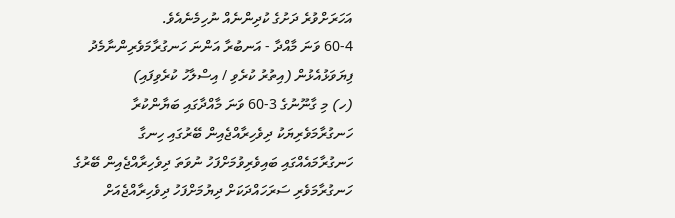އަހަރަށްވުރެ ދަށުގެ ކުދިންނެއް ނުހިމެނެއެވެ.
60-4 ވަނަ މާއްދާ - އަނބުރާ އަންނަ ހަނގުރާމަވެރިންނާމެދު ފިޔަވަޅުއެޅުން (އިތުރު ކުރެވި / އިސްލާހު ކުރެވިފައި)
(ހ) މި ގާނޫނުގެ 3-60 ވަނަ މާއްދާގައި ބަޔާންކުރާ ހަނގުރާމަވެރިޔަކު ދިވެހިރާއްޖެއިން ބޭރުގައި ހިނގާ ހަނގުރާމައެއްގައި ބައިވެރިވުމަށްފަހު ނުވަތަ ދިވެހިރާއްޖެއިން ބޭރުގެ ހަނގުރާމަވެރި ސަރަހައްދަކަށް ދިޔުމަށްފަހު ދިވެހިރާއްޖެއަށް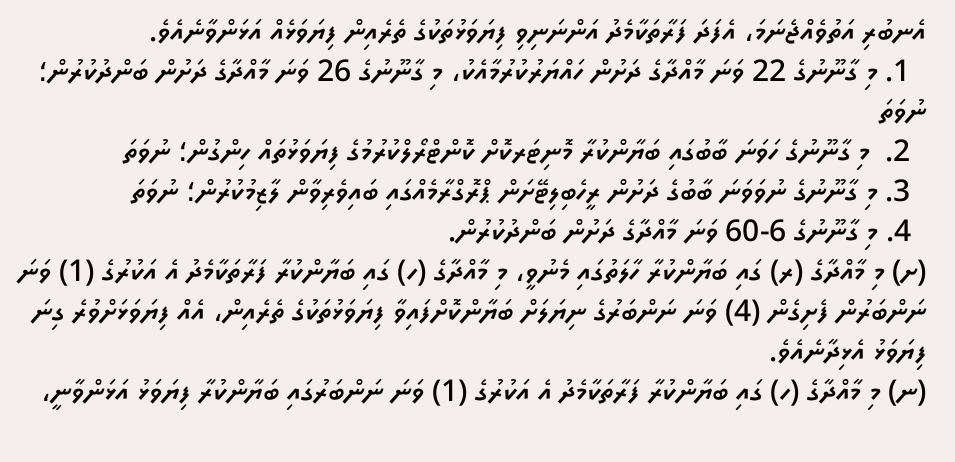އެނބުރި އަތުވެއްޖެނަމަ، އެފަދަ ފަރާތަކާމެދު އަންނަނިވި ފިޔަވަޅުތަކުގެ ތެރެއިން ފިޔަވަޅެއް އަޅަންވާނެއެވެ.
  1. މި ގާނޫނުގެ 22 ވަނަ މާއްދާގެ ދަށުން ހައްޔަރުކުރުމާއެކު، މި ގާނޫނުގެ 26 ވަނަ މާއްދާގެ ދަށުން ބަންދުކުރުން؛ ނުވަތަ
  2.  މި ގާނޫނުގެ ހަވަނަ ބާބުގައި ބަޔާންކުރާ މޮނިޓަރކޮށް ކޮންޓްރޯލްކުރުމުގެ ފިޔަވަޅުތައް ހިންގުން؛ ނުވަތަ
  3. މި ގާނޫނުގެ ނުވަވަނަ ބާބުގެ ދަށުން ރީހެބިލިޓޭށަން ޕްރޮގްރާމެއްގައި ބައިވެރިވާން ލާޒިމުކުރުން؛ ނުވަތަ
  4. މި ގާނޫނުގެ 6-60 ވަނަ މާއްދާގެ ދަށުން ބަންދުކުރުން.
(ށ) މި މާއްދާގެ (ރ) ގައި ބަޔާންކުރާ ހާލަތުގައި މެނުވީ، މި މާއްދާގެ (ހ) ގައި ބަޔާންކުރާ ފަރާތަކާމެދު އެ އަކުރުގެ (1) ވަނަ ނަންބަރުން ފެށިގެން (4) ވަނަ ނަންބަރުގެ ނިޔަލަށް ބަޔާންކޮށްފައިވާ ފިޔަވަޅުތަކުގެ ތެރެއިން، އެއް ފިޔަވަޅަށްވުރެ ގިނަ ފިޔަވަޅު އެޅިދާނެއެވެ.
(ނ) މި މާއްދާގެ (ހ) ގައި ބަޔާންކުރާ ފަރާތަކާމެދު އެ އަކުރުގެ (1) ވަނަ ނަންބަރުގައި ބަޔާންކުރާ ފިޔަވަޅު އަޅަންވާނީ،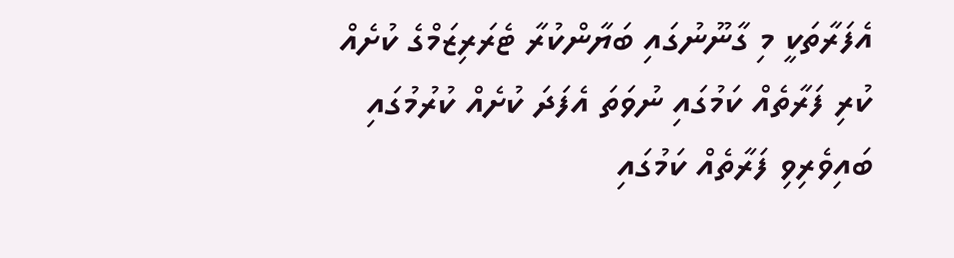އެފަރާތަކީ މި ގާނޫނުގައި ބަޔާންކުރާ ޓެރަރިޒަމްގެ ކުށެއް ކުރި ފަރާތެއް ކަމުގައި ނުވަތަ އެފަދަ ކުށެއް ކުރުމުގައި ބައިވެރިވި ފަރާތެއް ކަމުގައި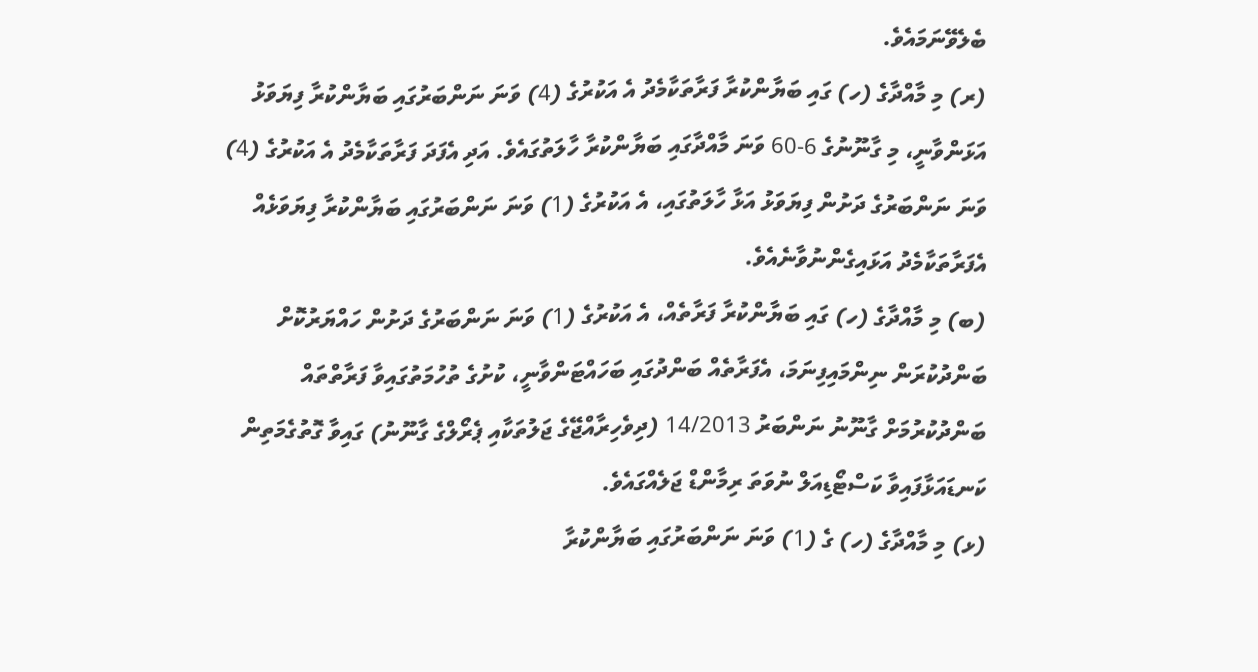ބެލެވޭނަމައެވެ.
(ރ) މި މާއްދާގެ (ހ) ގައި ބަޔާންކުރާ ފަރާތަކާމެދު އެ އަކުރުގެ (4) ވަނަ ނަންބަރުގައި ބަޔާންކުރާ ފިޔަވަޅު އަޅަންވާނީ، މި ގާނޫނުގެ 6-60 ވަނަ މާއްދާގައި ބަޔާންކުރާ ހާލަތުގައެވެ. އަދި އެފަދަ ފަރާތަކާމެދު އެ އަކުރުގެ (4) ވަނަ ނަންބަރުގެ ދަށުން ފިޔަވަޅު އަޅާ ހާލަތުގައި، އެ އަކުރުގެ (1) ވަނަ ނަންބަރުގައި ބަޔާންކުރާ ފިޔަވަޅެއް އެފަރާތަކާމެދު އަޅައިގެންނުވާނެއެވެ.
(ބ) މި މާއްދާގެ (ހ) ގައި ބަޔާންކުރާ ފަރާތެއް، އެ އަކުރުގެ (1) ވަނަ ނަންބަރުގެ ދަށުން ހައްޔަރުކޮށް ބަންދުކުރަން ނިންމައިފިނަމަ، އެފަރާތެއް ބަންދުގައި ބަހައްޓަންވާނީ، ކުށުގެ ތުހުމަތުގައިވާ ފަރާތްތައް ބަންދުކުރުމަށް ގާނޫނު ނަންބަރު 14/2013 (ދިވެހިރާއްޖޭގެ ޖަލުތަކާއި ޕެރޯލްގެ ގާނޫނު) ގައިވާ ގޮތުގެމަތިން ކަނޑައަޅާފައިވާ ކަސްޓޯޑިއަލް ނުވަތަ ރިމާންޑް ޖަލެއްގައެވެ.
(ޅ) މި މާއްދާގެ (ހ) ގެ (1) ވަނަ ނަންބަރުގައި ބަޔާންކުރާ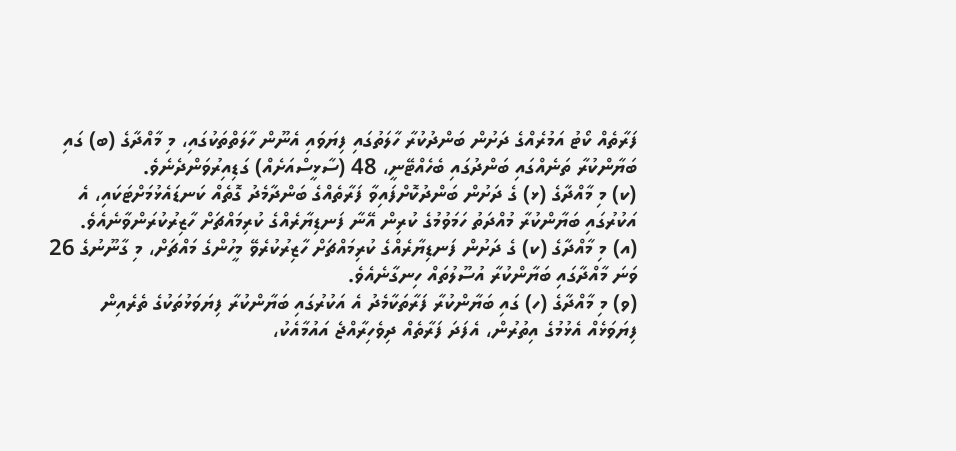ފަރާތެއް ކޯޓު އަމުރެއްގެ ދަށުން ބަންދުކުރާ ހާލަތުގައި ފިޔަވައި އެނޫން ހާލަތްތަކުގައި، މި މާއްދާގެ (ބ) ގައި ބަޔާންކުރާ ތަނެއްގައި ބަންދުގައި ބެހެއްޓޭނީ، 48 (ސާޅީސްއަށެއް) ގަޑިއިރުވަންދެނެވެ.
(ކ) މި މާއްދާގެ (ޅ) ގެ ދަށުން ބަންދުކޮށްފައިވާ ފަރާތެއްގެ ބަންދާމެދު ގޮތެއް ކަނޑައެޅުމަށްޓަކައި، އެ އަކުރުގައި ބަޔާންކުރާ މުއްދަތު ހަމަވުމުގެ ކުރިން އޭނާ ފަނޑިޔާރެއްގެ ކުރިމައްޗަށް ހާޒިރުކުރަންވާނެއެވެ.
(އ) މި މާއްދާގެ (ކ) ގެ ދަށުން ފަނޑިޔާރެއްގެ ކުރިމައްޗަށް ހާޒިރުކުރެވޭ މީހުންގެ މައްޗަށް، މި ގާނޫނުގެ 26 ވަނަ މާއްދާގައި ބަޔާންކުރާ އުސޫލުތައް ހިނގާނެއެވެ.
(ވ) މި މާއްދާގެ (ހ) ގައި ބަޔާންކުރާ ފަރާތަކާމެދު އެ އަކުރުގައި ބަޔާންކުރާ ފިޔަވަޅުތަކުގެ ތެރެއިން ފިޔަވަޅެއް އެޅުމުގެ އިތުރުން، އެފަދަ ފަރާތެއް ދިވެހިރާއްޖެ އައުމާއެކު،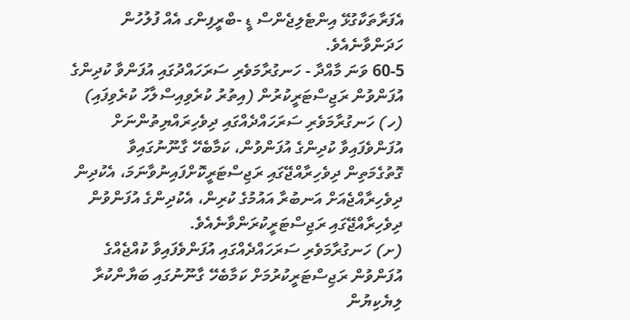އެފަރާތަކާގުޅޭ އިންޓެލިޖެންސް ޑީ -ބްރީފިންގ އެއް ފުލުހުން ހަދަންވާނެއެވެ.
60-5 ވަނަ މާއްދާ - ހަނގުރާމަވެރި ސަރަހައްދުގައި އުފަންވާ ކުދިންގެ އުފަންވުން ރަޖިސްޓަރީކުރުން (އިތުރު ކުރެވިއިސްލާހު ކުރެވިފައި)
(ހ) ހަނގުރާމަވެރި ސަރަހައްދެއްގައި ދިވެހިރައްޔިތުންނަށް އުފަންވެފައިވާ ކުދިންގެ އުފަންވުން، ކަމާބެހޭ ގާނޫނުގައިވާ ގޮތުގެމަތިން ދިވެހިރާއްޖޭގައި ރަޖިސްޓަރީކޮށްފައިނުވާނަމަ، އެކުދިން ދިވެހިރާއްޖެއަށް އަނބުރާ އައުމުގެ ކުރިން، އެކުދިންގެ އުފަންވުން ދިވެހިރާއްޖޭގައި ރަޖިސްޓަރީކުރަންވާނެއެވެ.
(ށ) ހަނގުރާމަވެރި ސަރަހައްދެއްގައި އުފަންވެފައިވާ ކުއްޖެއްގެ އުފަންވުން ރަޖިސްޓަރީކުރުމަށް ކަމާބެހޭ ގާނޫނުގައި ބަޔާންކުރާ ލިޔެކިޔުން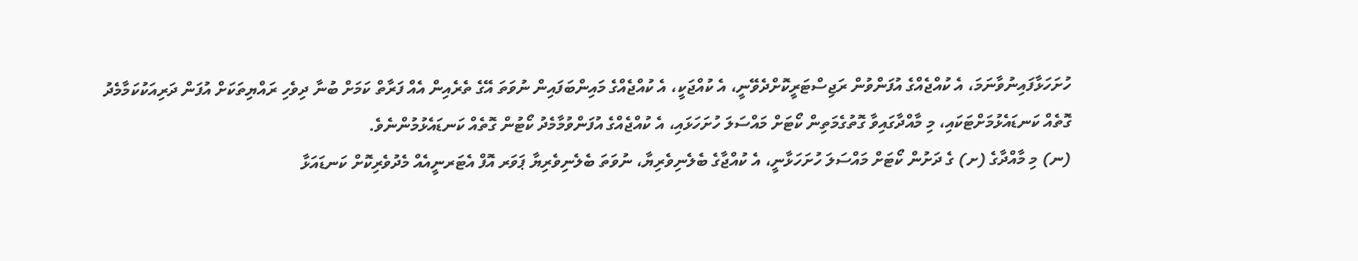ހުށަހަޅާފައިނުވާނަމަ، އެ ކުއްޖެއްގެ އުފަންވުން ރަޖިސްޓަރީކޮށްދެވޭނީ، އެ ކުއްޖަކީ، އެ ކުއްޖެއްގެ މައިންބަފައިން ނުވަތަ އޭގެ ތެރެއިން އެއް ފަރާތް ކަމަށް ބުނާ ދިވެހި ރައްޔިތަކަށް އުފަން ދަރިއަކުކަމާމެދު ގޮތެއް ކަނޑައެޅުމަށްޓަކައި، މި މާއްދާގައިވާ ގޮތުގެމަތިން ކޯޓަށް މައްސަލަ ހުށަހަޅައި، އެ ކުއްޖެއްގެ އުފަންވުމާމެދު ކޯޓުން ގޮތެއް ކަނޑައެޅުމުންނެވެ.
(ނ) މި މާއްދާގެ (ށ) ގެ ދަށުން ކޯޓަށް މައްސަލަ ހުށަހަޅާނީ، އެ ކުއްޖާގެ ބެލެނިވެރިޔާ، ނުވަތަ ބެލެނިވެރިޔާ ޕަވަރ އޮފް އެޓަރނީއެއް މެދުވެރިކޮށް ކަނޑައަޅާ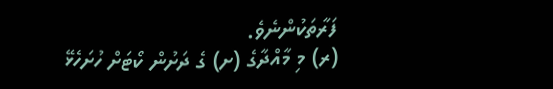ފަރާތަކުންނެވެ.
(ރ) މި މާއްދާގެ (ށ) ގެ ދަށުން ކޯޓަށް ހުށަހެޅޭ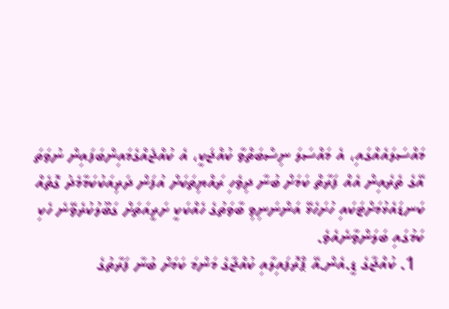މައްސަލައެއްގައި، އެ މައްސަލަ ނިސްބަތްވާ ކުއްޖަކީ، އެ ކުއްޖެއްގެމައިންބަފައިން ނުވަތަ އޭގެ ތެރެއިން އެއް ފަރާތް ކަމަށް ބުނާ ދިވެހި ރައްޔިތަކަށް އުފަން ދަރިއަކުކަމާމެދު ގޮތެއް ކަނޑައެޅުމަށްޓަކައި ހުށަހެޅޭ އަންނަނިވި ބާވަތުގެ ހެއްކަކީ ށަރީއަތަށް ގަބޫލުކުރެވޭނެ ހެކި ކަމުގައި ބަލަންވާނެއެވެ.
  1. ކުއްޖާގެ ޑީ.އެން.އޭ ޕްރޮފައިލާއި ކުއްޖާގެ މަންމަ ކަމަށް ބުނާ ފަރާތުގެ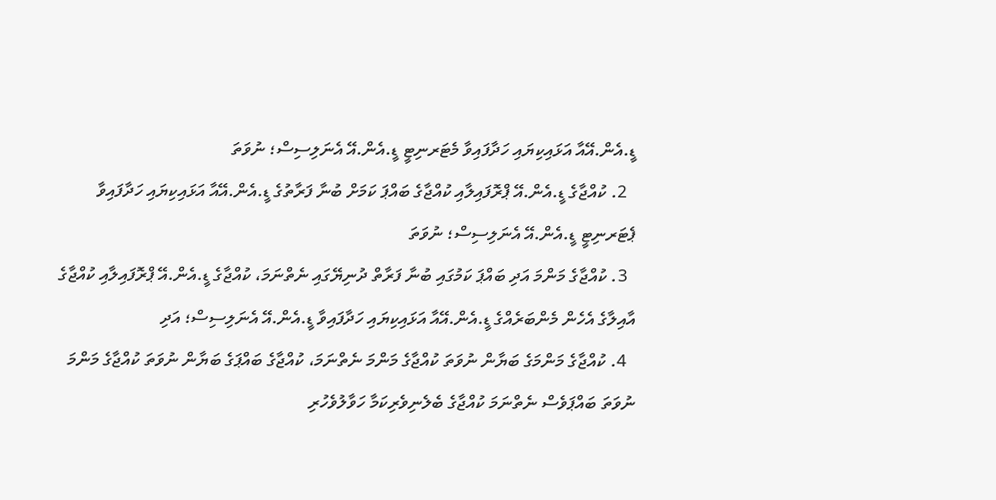ޑީ.އެން.އޭއާ އަޅައިކިޔައި ހަދާފައިވާ މެޓަރނިޓީ ޑީ.އެން.އޭ އެނަލިސިސް؛ ނުވަތަ
  2. ކުއްޖާގެ ޑީ.އެން.އޭ ޕްރޮފައިލާއި ކުއްޖާގެ ބައްޕަ ކަމަށް ބުނާ ފަރާތުގެ ޑީ.އެން.އޭއާ އަޅައިކިޔައި ހަދާފައިވާ ޕެޓަރނިޓީ ޑީ.އެން.އޭ އެނަލިސިސް؛ ނުވަތަ
  3. ކުއްޖާގެ މަންމަ އަދި ބައްޕަ ކަމުގައި ބުނާ ފަރާތް ދުނިޔޭގައި ނެތްނަމަ، ކުއްޖާގެ ޑީ.އެން.އޭ ޕްރޮފައިލާއި ކުއްޖާގެ އާއިލާގެ އެހެން މެންބަރެއްގެ ޑީ.އެން.އޭއާ އަޅައިކިޔައި ހަދާފައިވާ ޑީ.އެން.އޭ އެނަލިސިސް؛ އަދި
  4. ކުއްޖާގެ މަންމަގެ ބަޔާން ނުވަތަ ކުއްޖާގެ މަންމަ ނެތްނަމަ، ކުއްޖާގެ ބައްޕަގެ ބަޔާން ނުވަތަ ކުއްޖާގެ މަންމަ ނުވަތަ ބައްޕަވެސް ނެތްނަމަ ކުއްޖާގެ ބެލެނިވެރިކަމާ ހަވާލުވެހުރި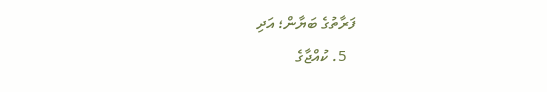ފަރާތުގެ ބަޔާން؛ އަދި
  5. ކުއްޖާގެ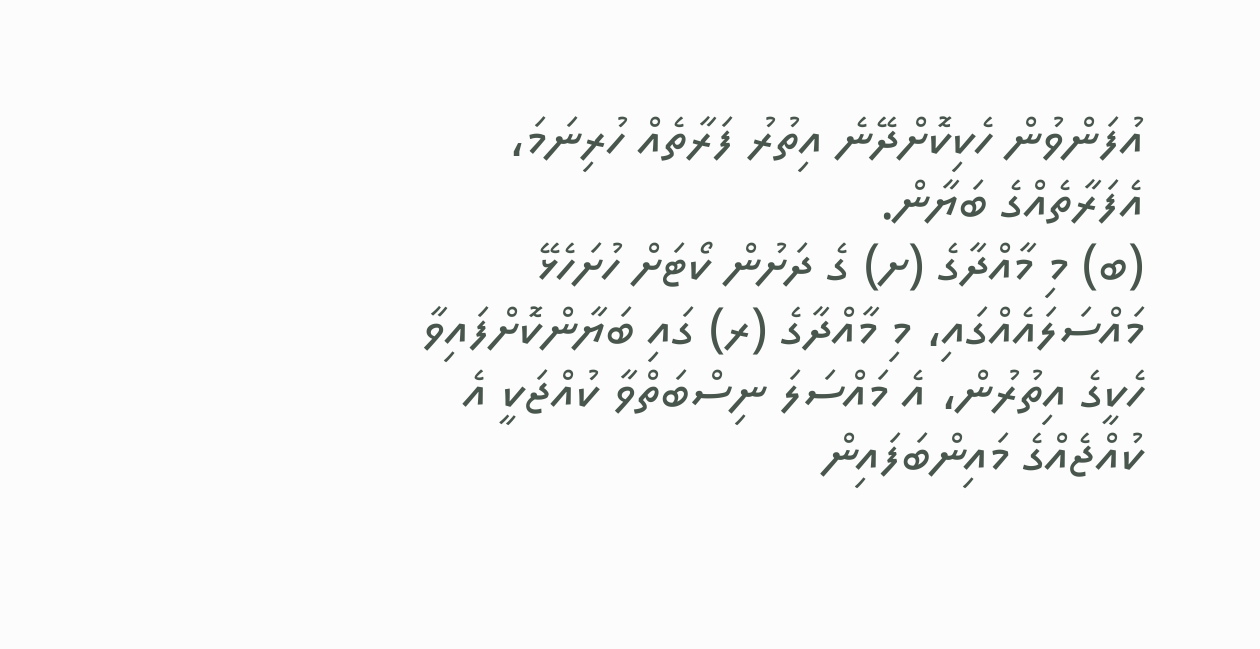އުފަންވުން ހެކިކޮށްދޭނެ އިތުރު ފަރާތެއް ހުރިނަމަ، އެފަރާތެއްގެ ބަޔާން.
(ބ) މި މާއްދާގެ (ށ) ގެ ދަށުން ކޯޓަށް ހުށަހެޅޭ މައްސަލައެއްގައި، މި މާއްދާގެ (ރ) ގައި ބަޔާންކޮށްފައިވާ ހެކީގެ އިތުރުން، އެ މައްސަލަ ނިސްބަތްވާ ކުއްޖަކީ އެ ކުއްޖެއްގެ މައިންބަފައިން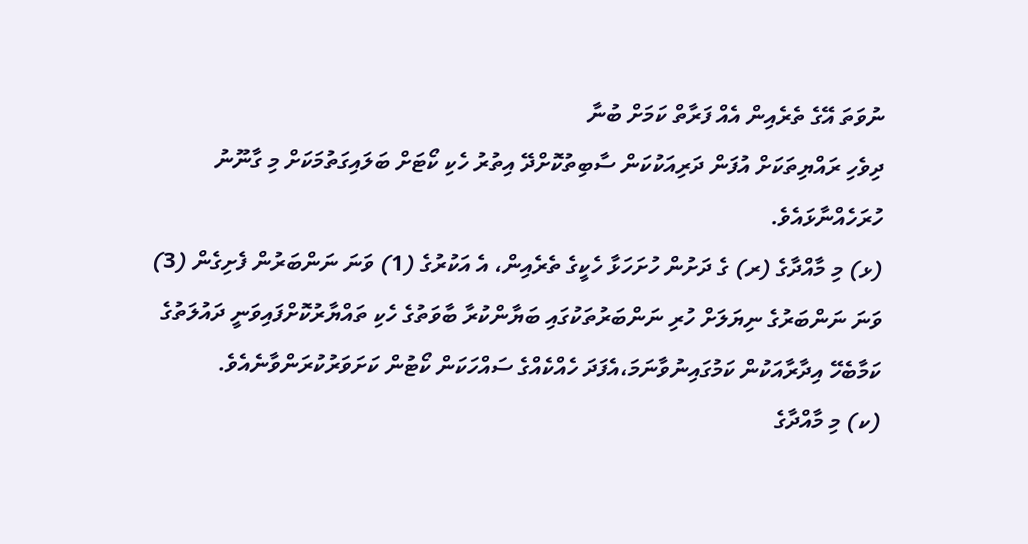ނުވަތަ އޭގެ ތެރެއިން އެއް ފަރާތް ކަމަށް ބުނާ
ދިވެހި ރައްޔިތަކަށް އުފަން ދަރިއަކުކަން ސާބިތުކޮށްދޭ އިތުރު ހެކި ކޯޓަށް ބަލައިގަތުމަކަށް މި ގާނޫނު ހުރަހެއްނާޅައެވެ.
(ޅ) މި މާއްދާގެ (ރ) ގެ ދަށުން ހުށަހަޅާ ހެކީގެ ތެރެއިން، އެ އަކުރުގެ (1) ވަނަ ނަންބަރުން ފެށިގެން (3) ވަނަ ނަންބަރުގެ ނިޔަލަށް ހުރި ނަންބަރުތަކުގައި ބަޔާންކުރާ ބާވަތުގެ ހެކި ތައްޔާރުކޮށްފައިވަނީ ދައުލަތުގެ ކަމާބެހޭ އިދާރާއަކުން ކަމުގައިނުވާނަމަ،އެފަދަ ހެއްކެއްގެ ސައްހަކަން ކޯޓުން ކަށަވަރުކުރަންވާނެއެވެ.
(ކ) މި މާއްދާގެ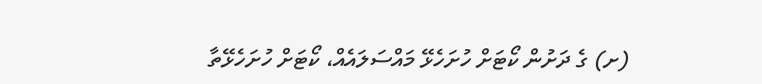(ށ) ގެ ދަށުން ކޯޓަށް ހުށަހެޅޭ މައްސަލައެއް، ކޯޓަށް ހުށަހެޅޭތާ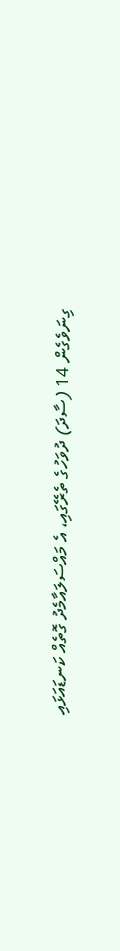ގިނަވެގެން 14 (ސާދަ) ދުވަހުގެ ތެރޭގައި، އެ މައްސަލައާމެދު ގޮތެއް ކަނޑައަޅައި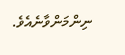ނިންމަންވާނެއެވެ.